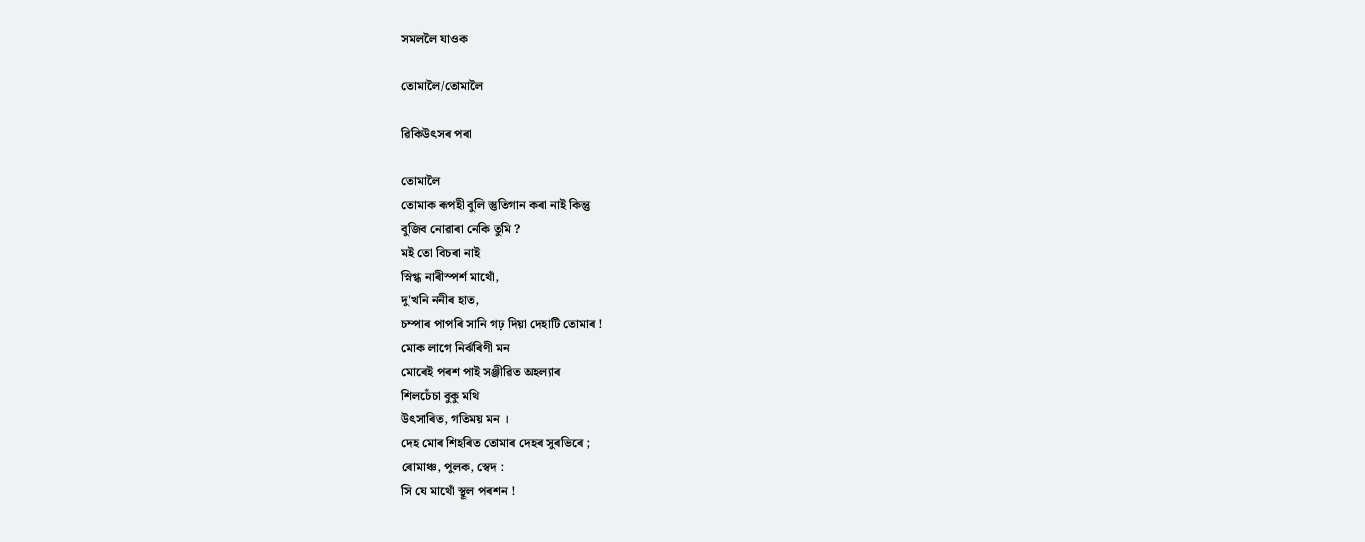সমললৈ যাওক

তোমালৈ/তোমালৈ

ৱিকিউৎসৰ পৰা

তোমালৈ
তোমাক ৰূপহী বুলি স্তুতিগান কৰা নাই কিন্তু
বুজিব নোৱাৰা নেকি তুমি ?
মই তো বিচৰা নাই
স্নিগ্ধ নাৰীস্পৰ্শ মাথোঁ,
দু'খনি ননীৰ হাত,
চম্পাৰ পাপৰি সানি গঢ় দিয়া দেহাটি তোমাৰ !
মোক লাগে নির্ঝৰিণী মন
মোৰেই পৰশ পাই সঞ্জীৱিত অহল্যাৰ
শিলচেঁচা বুকু মথি
উৎসাৰিত, গতিময় মন ।
দেহ মোৰ শিহৰিত তোমাৰ দেহৰ সুৰভিৰে ;
ৰোমাঞ্চ, পুলক, স্বেদ :
সি যে মাথোঁ স্থূল পৰশন !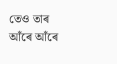তেও তাৰ আঁৰে আঁৰে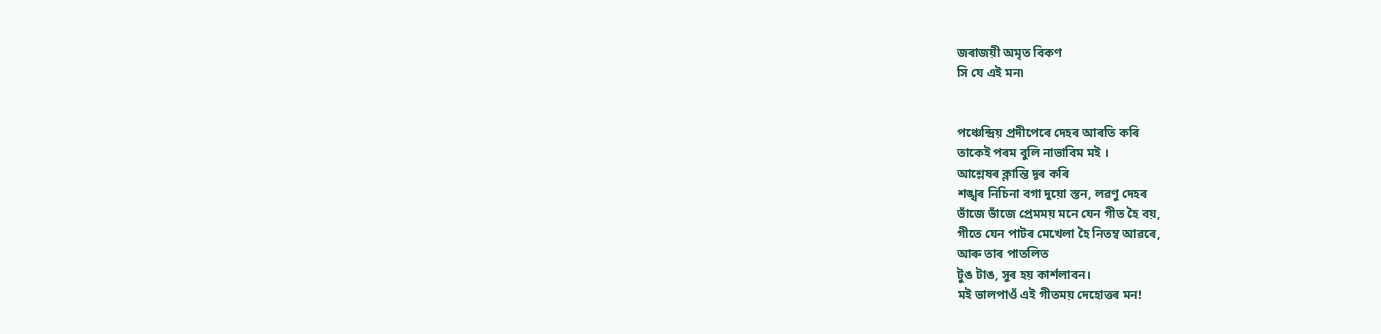জৰাজয়ী অমৃত বিকণ
সি যে এই মন৷


পঞ্চেন্দ্রিয় প্রদীপেৰে দেহৰ আৰতি কৰি
তাকেই পৰম বুলি নাভাবিম মই ।
আশ্লেষৰ ক্লান্তি দূৰ কৰি
শঙ্খৰ নিচিনা বগা দুয়ো স্তন, লৱণু দেহৰ
ভাঁজে ভাঁজে প্রেমময় মনে যেন গীত হৈ বয়,
গীতে যেন পাটৰ মেখেলা হৈ নিতম্ব আৱৰে,
আৰু তাৰ পাতলিত
টুঙ টাঙ, সুৰ হয় কাৰ্শলাবন।
মই ভালপাওঁ এই গীতময় দেহোত্তৰ মন!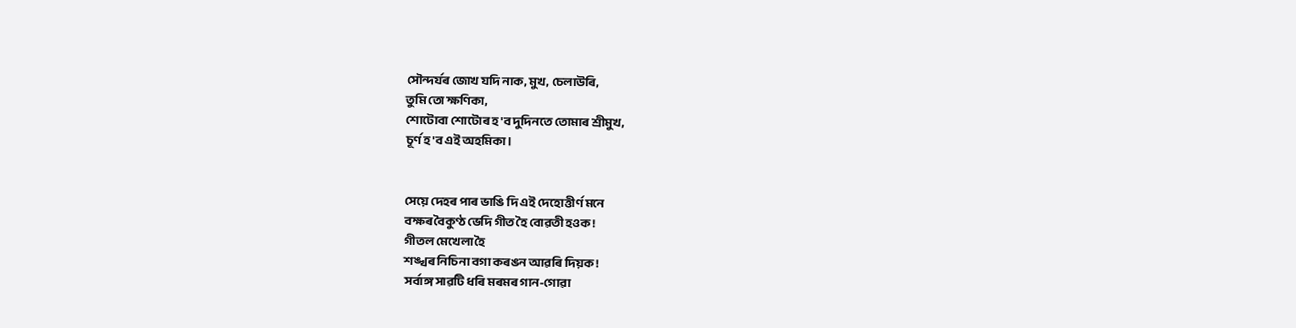সৌন্দৰ্যৰ জোখ যদি নাক, মুখ, চেলাউৰি,
তুমি তো ক্ষণিকা,
শোটোবা শোটোৰ হ'ব দুদিনতে তোমাৰ শ্ৰীমুখ,
চূৰ্ণ হ'ব এই অহমিকা।


সেয়ে দেহৰ পাৰ ভাঙি দি এই দেহোত্তীৰ্ণ মনে
বক্ষৰ বৈকুণ্ঠ ভেদি গীত হৈ বোৱতী হওক!
গীতল মেখেলা হৈ
শঙ্খৰ নিচিনা বগা কৰঙন আৱৰি দিয়ক!
সৰ্বাঙ্গ সাৱটি ধৰি মৰমৰ গান-গোৱা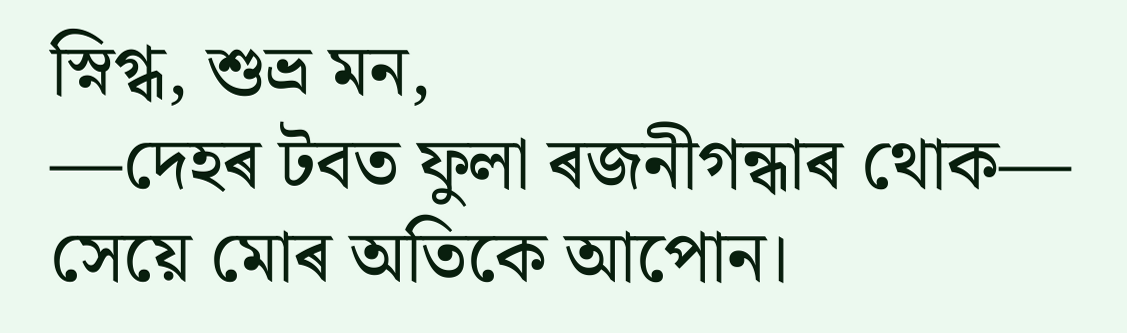স্নিগ্ধ, শুভ্ৰ মন,
—দেহৰ টবত ফুলা ৰজনীগন্ধাৰ থোক—
সেয়ে মোৰ অতিকে আপোন।